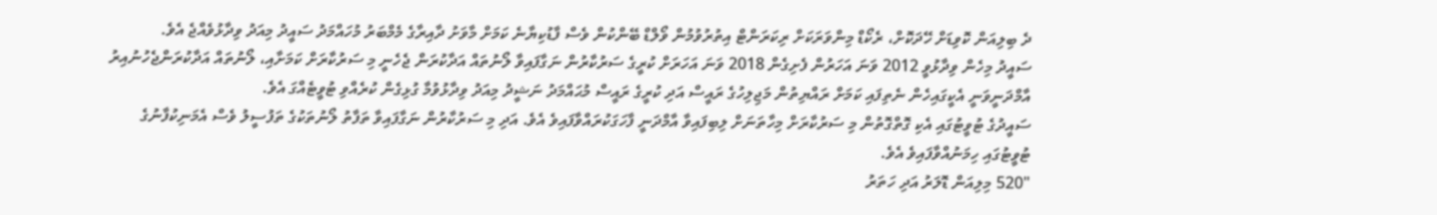ދެ ބިލިއަން ކޮވިޑަށް ހޭދަކޮށް، ރެކޯޑް މިންވަރަކަށް ރިކަރަންޓް އިތުރުވުމުން ވޯލްޑް ބޭންކުން ވެސް ފާޑުކިޔާނެ ކަމަށް މާވަށު ދާއިރާގެ މެމްބަރު މުހައްމަދު ސައީދު މިއަދު ވިދާޅުވެއްޖެ އެވެ.
ސައީދު މިހެން ވިދާޅުވީ 2012 ވަނަ އަހަރުން ފެށިގެން 2018 ވަނަ އަހަރަށް ކުރީގެ ސަރުކާރުން ނަގާފައިވާ ލޯނުތައް އަދާކުރަން ޖެހެނީ މި ސަރުކާރަށް ކަމަށާއި، ލޯނުތައް އަދާކުރަންޖެހުނުއިރު އާމްދަނީވަނީ އެކީގައިހެން ނެތިފައި ކަމަށް ރައްޔިތުން މަޖިލިހުގެ ރައީސް އަދި ކުރީގެ ރައީސް މުޙައްމަދު ނަޝީދު މިއަދު ވިދާޅުވުމާ ގުޅިގެން ކުރެއްވި ޓުވީޓެއްގަ އެވެ.
ސައީދުގެ ޓުވީޓުގައި އެކި ގޮތްގޮތުން މި ސަރުކާރަށް މިހާތަނަށް ލިބިފައިވާ އާމްދަނީ ފާހަގަކުރައްވާފައިވެ އެވެ. އަދި މި ސަރުކާރުން ނަގާފައިވާ ތަފާތު ލޯނުތަކުގެ ތަފުސީލު ވެސް އެމަނިކުފާނުގެ ޓުވީޓުގައި ހިމަނުއްވާފައިވެ އެވެ.
"520 މިލިއަން ޑޮލަރު އަދި ހަތަރު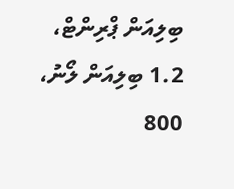ބިލިއަން ޕްރިންޓް، 1.2 ބިލިއަން ލޯނު، 800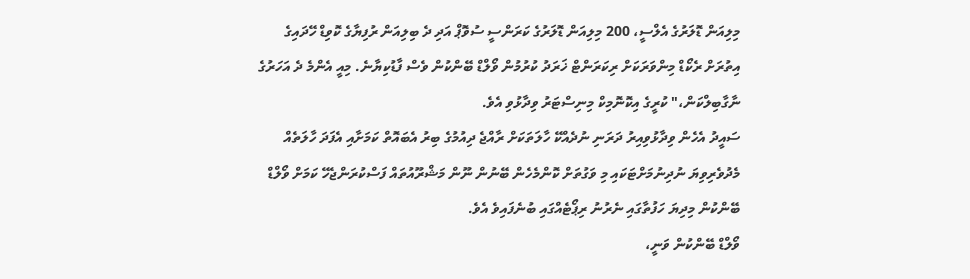މިލިއަން ޑޮލަރުގެ އެލްސީ، 200 މިލިއަން ޑޮލަރުގެ ކަރަންސީ ސުވޮޕް އަދި ދެ ބިލިއަން ރުފިޔާގެ ކޮވިޑް ހޭދައިގެ އިތުރަށް ރެކޯޑް މިންވަރަކަށް ރިކަރަންޓް ޚަރަދު ކުރުމުން ވޯލްޑް ބޭންކުން ވެސް ފާޑުކިޔާނެ. މިއީ އެންމެ ދެ އަހަރުގެ ނާގާބިލްކަން،" ކުރީގެ އިކޮނޮމިކް މިނިސްޓަރު ވިދާޅުވި އެވެ.
ސައީދު އެހެން ވިދާޅުވިއިރު ދަރަނި ނުދެއްކޭ ހާލަތަކަށް ރާއްޖެ ދިއުމުގެ ބިރު އެބައޮތް ކަމަށާއި އެފަދަ ހާލަތެއް މެދުވެރިވިޔަ ނުދިނުމަށްޓަކައި މި ވަގުތަށް ކޮންމެހެން ބޭނުން ނޫން މަޝްރޫއުތައް ފަސްކުރަންޖެހޭ ކަމަށް ވޯލްޑް ބޭންކުން މިދިޔަ ހަފުތާގައި ނެރުނު ރިޕޯޓެއްގައި ބުނެފައިވެ އެވެ.
ވޯލްޑް ބޭންކުން ވަނީ،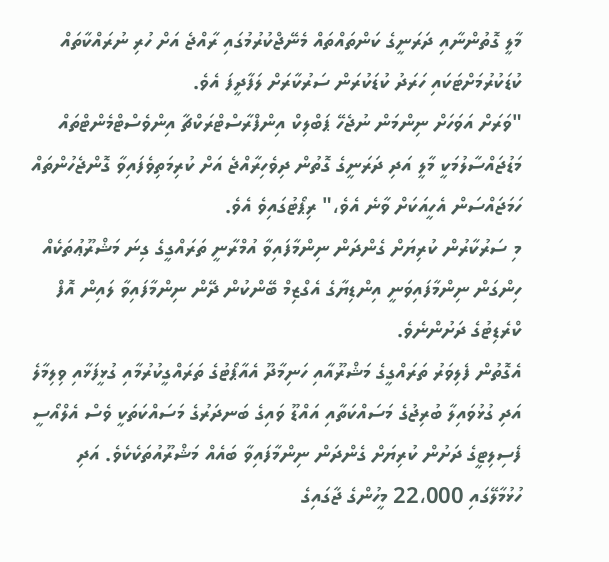މާލީ ގޮތުންނާއި ދަރަނީގެ ކަންތައްތައް މެނޭޖްކުރުމުގައި ރާއްޖެ އަށް ހުރި ނުރައްކާތައް ކުޑަކުރުމަށްޓަކައި ހަރަދު ކުޑަކުރަން ސަރުކާރަށް ލަފާދީފަ އެވެ.
"ވަރަށް އަވަހަށް ނިންމަން ނުޖެހޭ ޕަބްލިކް އިންފްރާސްޓްރަކްޗާ އިންވެސްޓްމެންޓްތައް މަޑުޖައްސާލުމަކީ މާލީ އަދި ދަރަނީގެ ގޮތުން ދިވެހިރާއްޖެ އަށް ކުރިމަތިވެފައިވާ ގޮންޖެހުންތައް ހަމަޖައްސަން އެހީއަކަށް ވާނެ އެވެ،" ރިޕޯޓުގައިވެ އެވެ.
މި ސަރުކާރުން ކުރިޔަށް ގެންދަން ނިންމާފައިވާ އުމްރާނީ ތަރައްގީގެ ގިނަ މަޝްރޫޢުތަކެއް ހިންގަން ނިންމާފައިވަނީ އިންޑިޔާގެ އެގްޒިމް ބޭންކުން ދޭން ނިންމާފައިވާ ލައިން އޮފް ކްރެޑިޓުގެ ދަށުންނެވެ.
އެގޮތުން ފެލިވަރު ތަރައްގީގެ މަޝްރޫއާއި ހަނިމާދޫ އެއާޕޯޓުގެ ތަރައްގީކުރުމާއި ގުޅީފަޅާއި ވިލިމާލެ އަދި ގުޅުވައިލާ ބުރިޖުގެ މަސައްކަތާއި އައްޑޫ ވައިގެ ބަނދަރުގެ މަސައްކަތަކީ ވެސް އެލްއޯސީ ފެސިލިޓީގެ ދަށުން ކުރިޔަށް ގެންދަން ނިންމާފައިވާ ބައެއް މަޝްރޫއުތަކެކެވެ. އަދި ހުޅުމާލޭގައި 22،000 މީހުންގެ ޖާގައިގެ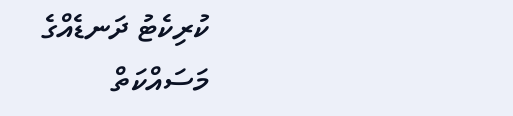ކުރިކެޓު ދަނޑެއްގެ މަސައްކަތް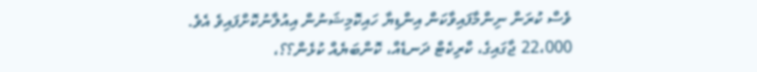ވެސް ކުރަން ނިންމާފައިވާކަން އިންޑިޔާ ހައިކޮމިޝަނުން އިއުލާނުކޮށްފައިވެ އެވެ.
22،000 ޖާގައިގެ، ކްރިކެޓް ދަނޑެއް، ކޮންބަޔެއް ކުޅެން؟؟،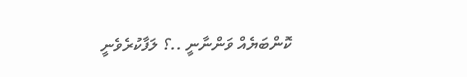ކޮންބަޔެއް ވަންނާނީ ..؟ ލަފާކުރެވެނީ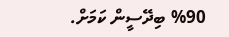%90 ބިދޭސީން ކަމަށް.